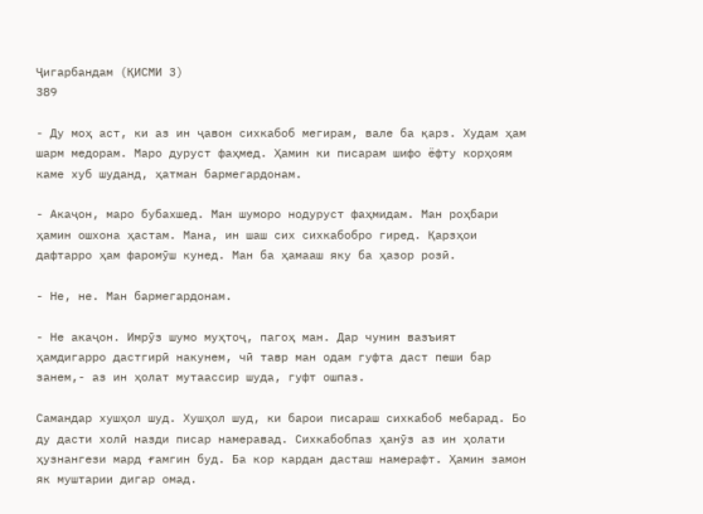Ҷигарбандам (ҚИСМИ 3)
389

- Ду моҳ аст, ки аз ин ҷавон сихкабоб мегирам, вале ба қарз. Худам ҳам шарм медорам. Маро дуруст фаҳмед. Ҳамин ки писарам шифо ёфту корҳоям каме хуб шуданд, ҳатман бармегардонам.

- Акаҷон, маро бубахшед. Ман шуморо нодуруст фаҳмидам. Ман роҳбари ҳамин ошхона ҳастам. Мана, ин шаш сих сихкабобро гиред. Қарзҳои дафтарро ҳам фаромӯш кунед. Ман ба ҳамааш яку ба ҳазор розӣ.

- Не, не. Ман бармегардонам.

- Не акаҷон. Имрӯз шумо муҳтоҷ, пагоҳ ман. Дар чунин вазъият ҳамдигарро дастгирӣ накунем, чӣ тавр ман одам гуфта даст пеши бар занем,- аз ин ҳолат мутаассир шуда, гуфт ошпаз.

Самандар хушҳол шуд. Хушҳол шуд, ки барои писараш сихкабоб мебарад. Бо ду дасти холӣ назди писар намеравад. Сихкабобпаз ҳанӯз аз ин ҳолати ҳузнангези мард ғамгин буд. Ба кор кардан дасташ намерафт. Ҳамин замон як муштарии дигар омад.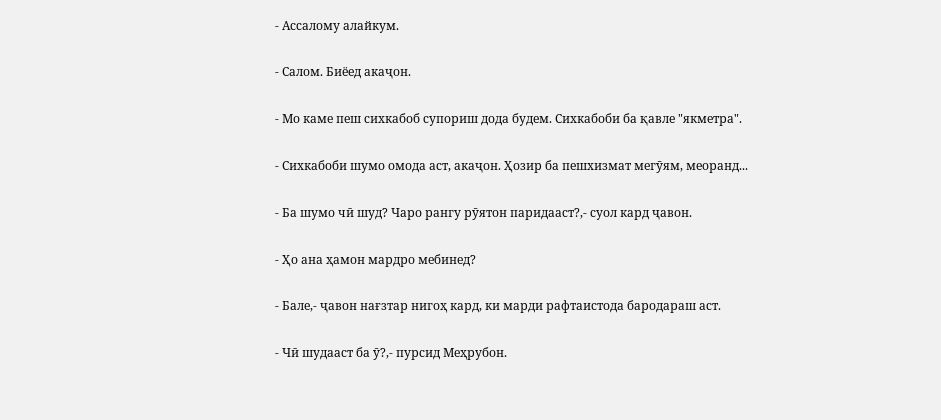- Ассалому алайкум.

- Салом. Биёед акаҷон.

- Мо каме пеш сихкабоб супориш дода будем. Сихкабоби ба қавле "якметра".

- Сихкабоби шумо омода аст, акаҷон. Ҳозир ба пешхизмат мегӯям, меоранд...

- Ба шумо чӣ шуд? Чаро рангу рӯятон паридааст?,- суол кард ҷавон.

- Ҳо ана ҳамон мардро мебинед?

- Бале,- ҷавон нағзтар нигоҳ кард, ки марди рафтаистода бародараш аст.

- Чӣ шудааст ба ӯ?,- пурсид Меҳрубон.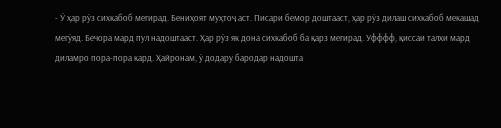- Ӯ ҳар рӯз сихкабоб мегирад. Бениҳоят муҳтоҷ аст. Писари бемор доштааст, ҳар рӯз дилаш сихкабоб мекашад мегӯяд. Бечора мард пул надоштааст. Ҳар рӯз як дона сихкабоб ба қарз мегирад. Уфффф, қиссаи талхи мард диламро пора-пора кард. Ҳайронам, ӯ додару бародар надошта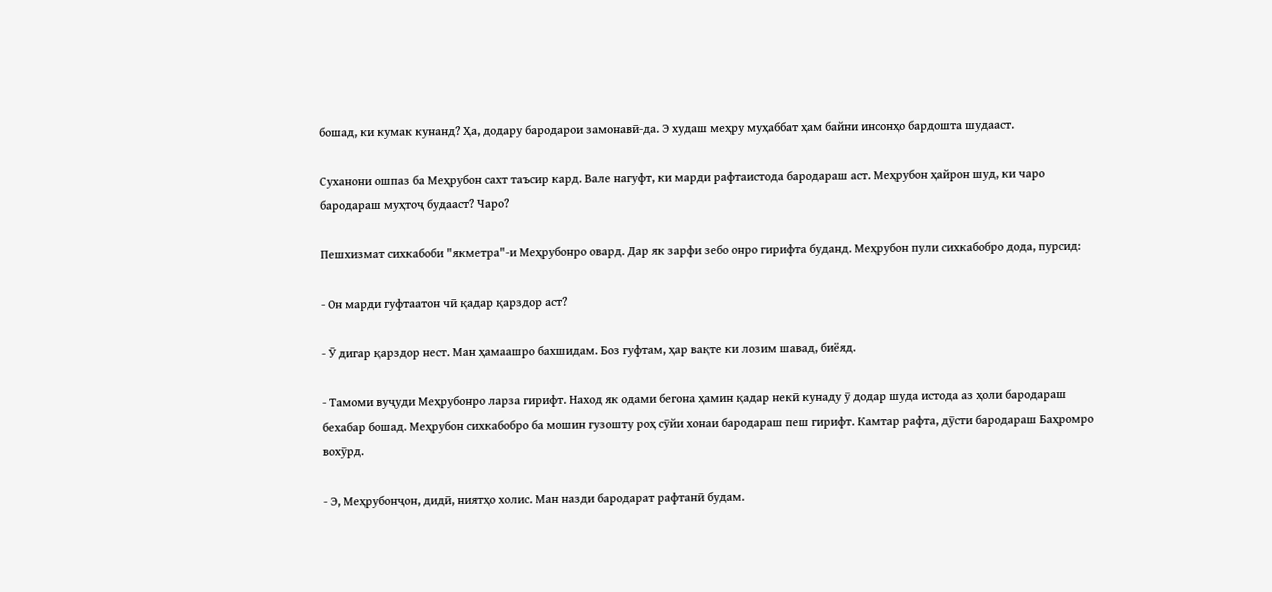бошад, ки кумак кунанд? Ҳа, додару бародарои замонавӣ-да. Э худаш меҳру муҳаббат ҳам байни инсонҳо бардошта шудааст.

Суханони ошпаз ба Меҳрубон сахт таъсир кард. Вале нагуфт, ки марди рафтаистода бародараш аст. Меҳрубон ҳайрон шуд, ки чаро бародараш муҳтоҷ будааст? Чаро?

Пешхизмат сихкабоби "якметра"-и Меҳрубонро овард. Дар як зарфи зебо онро гирифта буданд. Меҳрубон пули сихкабобро дода, пурсид:

- Он марди гуфтаатон чӣ қадар қарздор аст?

- Ӯ дигар қарздор нест. Ман ҳамаашро бахшидам. Боз гуфтам, ҳар вақте ки лозим шавад, биёяд.

- Тамоми вуҷуди Меҳрубонро ларза гирифт. Наход як одами бегона ҳамин қадар некӣ кунаду ӯ додар шуда истода аз ҳоли бародараш бехабар бошад. Меҳрубон сихкабобро ба мошин гузошту роҳ сӯйи хонаи бародараш пеш гирифт. Камтар рафта, дӯсти бародараш Баҳромро вохӯрд.

- Э, Меҳрубонҷон, дидӣ, ниятҳо холис. Ман назди бародарат рафтанӣ будам.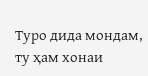Туро дида мондам, ту ҳам хонаи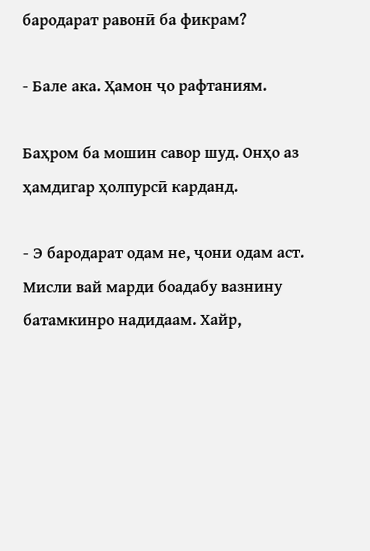бародарат равонӣ ба фикрам?

- Бале ака. Ҳамон ҷо рафтаниям.

Баҳром ба мошин савор шуд. Онҳо аз ҳамдигар ҳолпурсӣ карданд.

- Э бародарат одам не, ҷони одам аст. Мисли вай марди боадабу вазнину батамкинро надидаам. Хайр,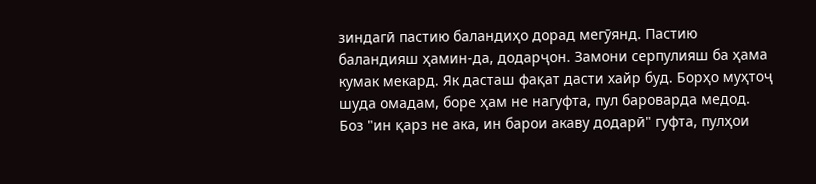зиндагӣ пастию баландиҳо дорад мегӯянд. Пастию баландияш ҳамин-да, додарҷон. Замони серпулияш ба ҳама кумак мекард. Як дасташ фақат дасти хайр буд. Борҳо муҳтоҷ шуда омадам, боре ҳам не нагуфта, пул бароварда медод. Боз "ин қарз не ака, ин барои акаву додарӣ" гуфта, пулҳои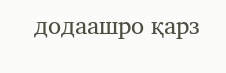додаашро қарз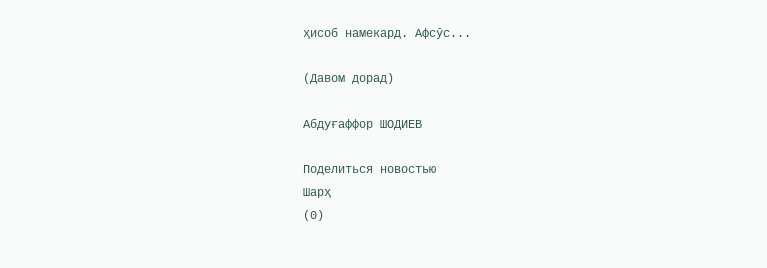ҳисоб намекард. Афсӯс...

(Давом дорад)

Абдуғаффор ШОДИЕВ

Поделиться новостью
Шарҳ
(0)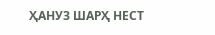ҲАНУЗ ШАРҲ НЕСТ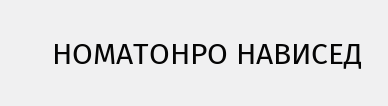НОМАТОНРО НАВИСЕД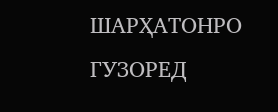ШАРҲАТОНРО ГУЗОРЕД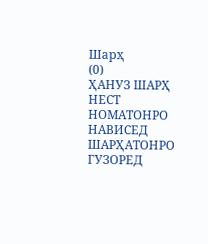Шарҳ
(0)
ҲАНУЗ ШАРҲ НЕСТ
НОМАТОНРО НАВИСЕД
ШАРҲАТОНРО ГУЗОРЕД